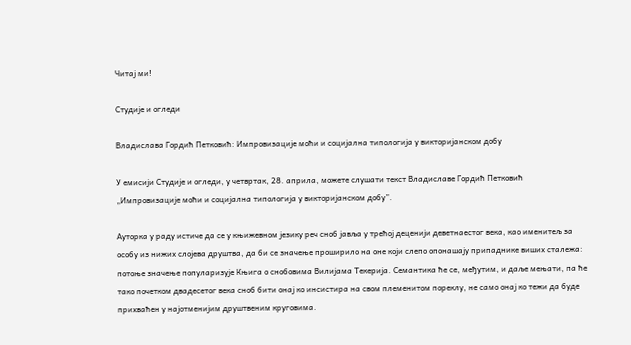Читај ми!

Студије и огледи

Владислава Гордић Петковић: Импровизације моћи и социјална типологија у викторијанском добу

У емисији Студије и огледи, у четвртак, 28. априла, можете слушати текст Владиславе Гордић Петковић „Импровизације моћи и социјална типологија у викторијанском добу”.

Ауторка у раду истиче да се у књижевном језику реч сноб јавља у трећој деценији деветнаестог века, као именитељ за особу из нижих слојева друштва, да би се значење проширило на оне који слепо опонашају припаднике виших сталежа: потоње значење популаризује Књига о снобовима Вилијама Текерија. Семантика ће се, међутим, и даље мењати, па ће тако почетком двадесетог века сноб бити онај ко инсистира на свом племенитом пореклу, не само онај ко тежи да буде прихваћен у најотменијим друштвеним круговима.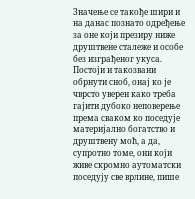Значење се такође шири и на данас познато одређење за оне који презиру ниже друштвене сталеже и особе без изграђеног укуса. Постоји и такозвани обрнути сноб, онај ко је чврсто уверен како треба гајити дубоко неповерење према сваком ко поседује материјално богатство и друштвену моћ, а да, супротно томе, они који живе скромно аутоматски поседују све врлине, пише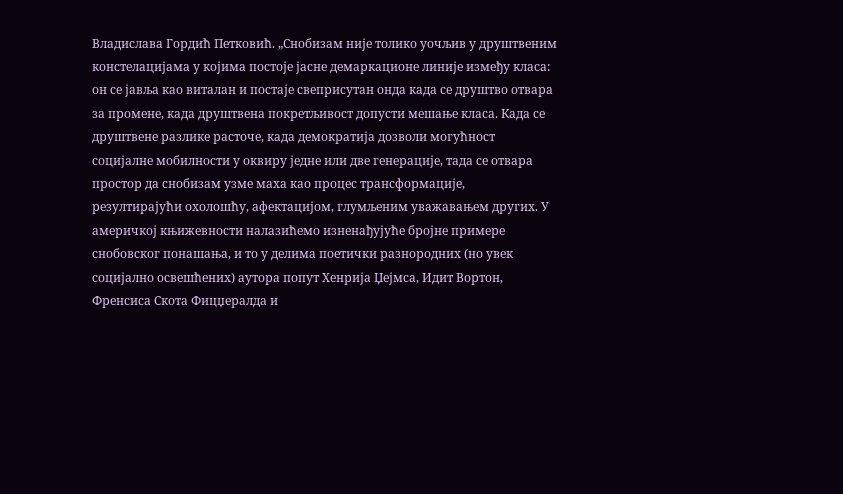Владислава Гордић Петковић. „Снобизам није толико уочљив у друштвеним констелацијама у којима постоје јасне демаркационе линије између класа: он се јавља као виталан и постаје свеприсутан онда када се друштво отвара за промене, када друштвена покретљивост допусти мешање класа. Када се друштвене разлике расточе, када демократија дозволи могућност социјалне мобилности у оквиру једне или две генерације, тада се отвара простор да снобизам узме маха као процес трансформације, резултирајући охолошћу, афектацијом, глумљеним уважавањем других. У америчкој књижевности налазићемо изненађујуће бројне примере снобовског понашања, и то у делима поетички разнородних (но увек социјално освешћених) аутора попут Хенрија Џејмса, Идит Вортон, Френсиса Скота Фицџералда и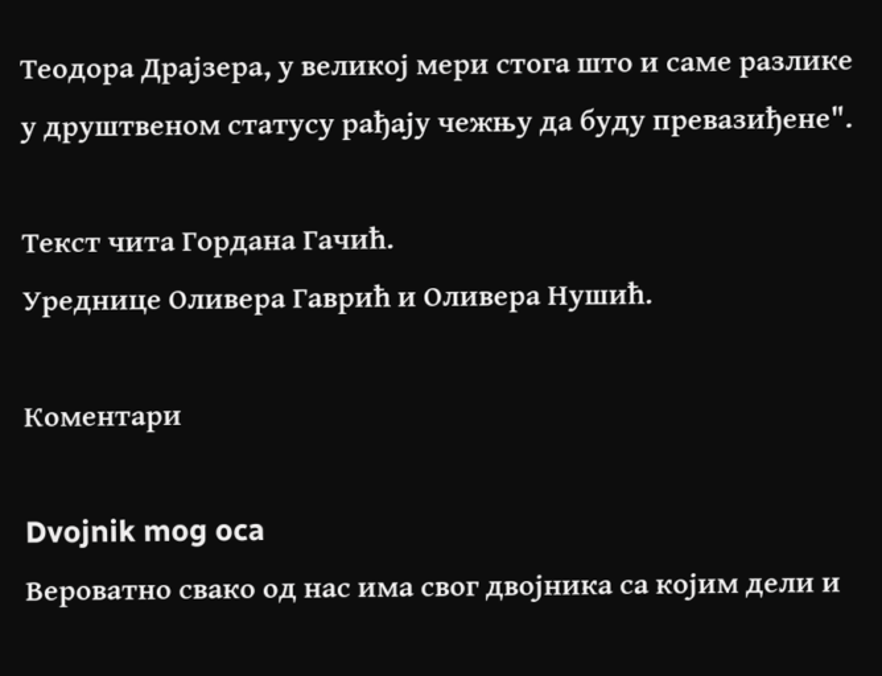Теодора Драјзера, у великој мери стога што и саме разлике у друштвеном статусу рађају чежњу да буду превазиђене".

Текст чита Гордана Гачић.
Уреднице Оливера Гаврић и Оливера Нушић.

Коментари

Dvojnik mog oca
Вероватно свако од нас има свог двојника са којим дели и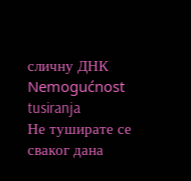сличну ДНК
Nemogućnost tusiranja
Не туширате се сваког дана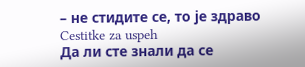– не стидите се, то је здраво
Cestitke za uspeh
Да ли сте знали да се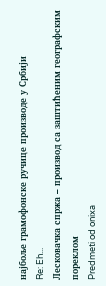најбоље грамофонске ручице производе у Србији
Re: Eh...
Лесковачка спржа – производ са заштићеним географским пореклом
Predmeti od onixa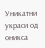Уникатни украси од оникса